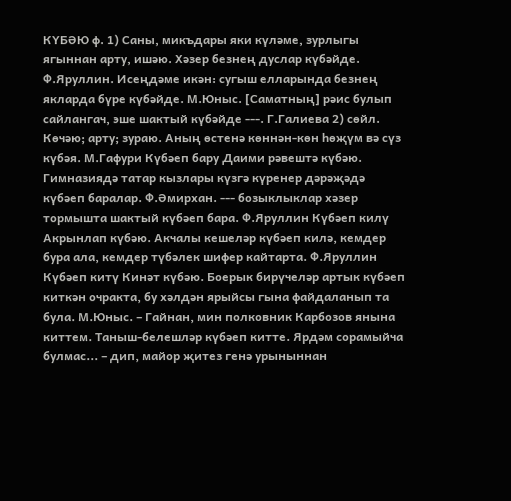КҮБӘЮ ф. 1) Саны, микъдары яки күләме, зурлыгы ягыннан арту, ишәю. Хәзер безнең дуслар күбәйде. Ф.Яруллин. Исеңдәме икән: сугыш елларында безнең якларда бүре күбәйде. М.Юныс. [Саматның] рәис булып сайлангач, эше шактый күбәйде ---. Г.Галиева 2) сөйл. Көчәю; арту; зураю. Аның өстенә көннән-көн һөҗүм вә сүз күбәя. М.Гафури Күбәеп бару Даими рәвештә күбәю. Гимназиядә татар кызлары күзгә күренер дәрәҗәдә күбәеп баралар. Ф.Әмирхан. --- бозыклыклар хәзер тормышта шактый күбәеп бара. Ф.Яруллин Күбәеп килү Акрынлап күбәю. Акчалы кешеләр күбәеп килә, кемдер бура ала, кемдер түбәлек шифер кайтарта. Ф.Яруллин Күбәеп китү Кинәт күбәю. Боерык бирүчеләр артык күбәеп киткән очракта, бу хәлдән ярыйсы гына файдаланып та була. М.Юныс. – Гайнан, мин полковник Карбозов янына киттем. Таныш-белешләр күбәеп китте. Ярдәм сорамыйча булмас... – дип, майор җитез генә урыныннан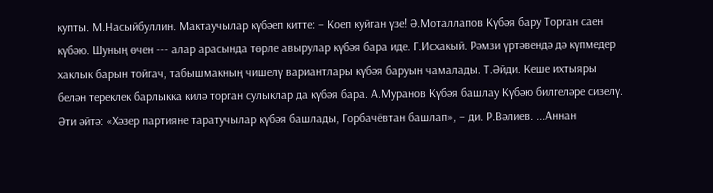купты. М.Насыйбуллин. Мактаучылар күбәеп китте: – Коеп куйган үзе! Ә.Моталлапов Күбәя бару Торган саен күбәю. Шуның өчен --- алар арасында төрле авырулар күбәя бара иде. Г.Исхакый. Рәмзи үртәвендә дә күпмедер хаклык барын тойгач, табышмакның чишелү вариантлары күбәя баруын чамалады. Т.Әйди. Кеше ихтыяры белән тереклек барлыкка килә торган сулыклар да күбәя бара. А.Муранов Күбәя башлау Күбәю билгеләре сизелү. Әти әйтә: «Хәзер партияне таратучылар күбәя башлады, Горбачёвтан башлап», – ди. Р.Вәлиев. ...Аннан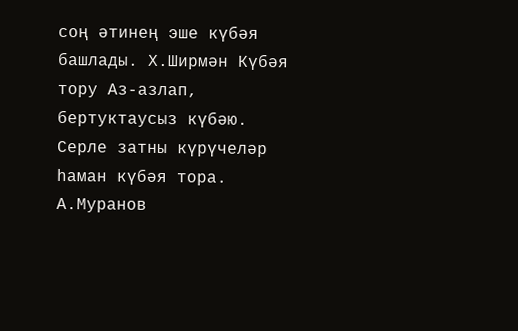соң әтинең эше күбәя башлады. Х.Ширмән Күбәя тору Аз-азлап, бертуктаусыз күбәю. Серле затны күрүчеләр һаман күбәя тора. А.Муранов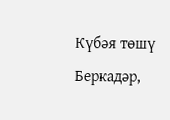Күбәя төшү Беркадәр,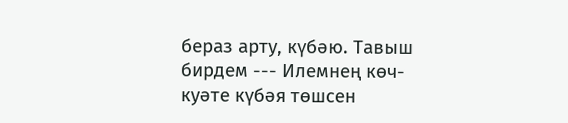бераз арту, күбәю. Тавыш бирдем --- Илемнең көч-куәте күбәя төшсен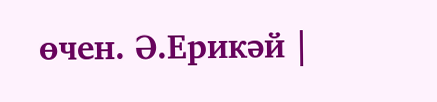өчен. Ә.Ерикәй |